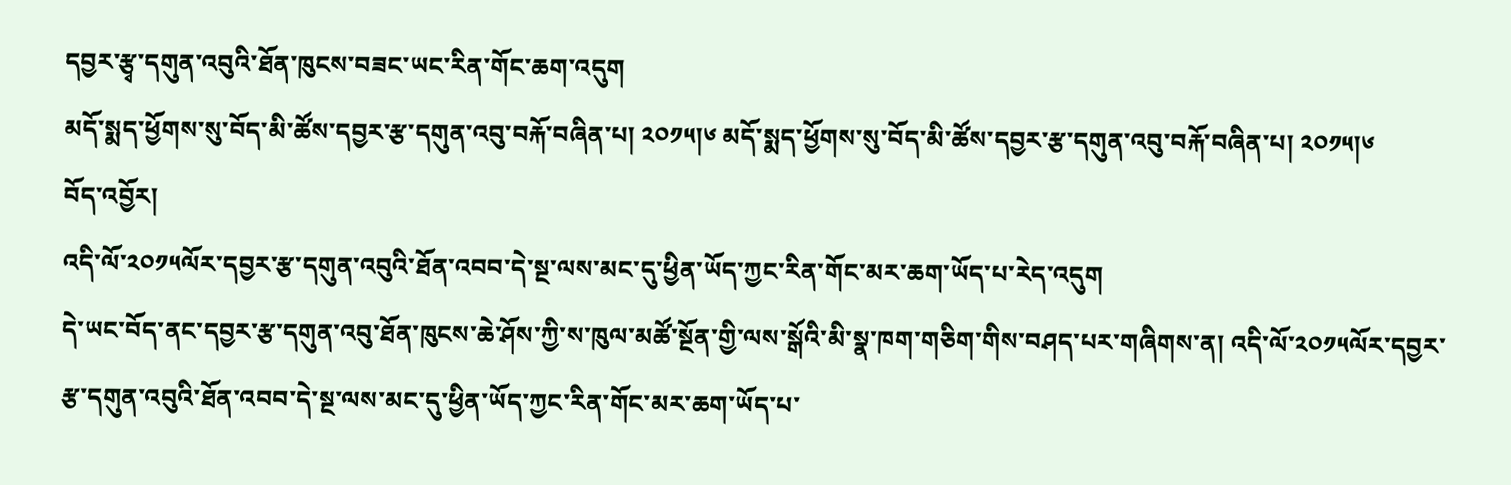དབྱར་རྩྭ་དགུན་འབུའི་ཐོན་ཁུངས་བཟང་ཡང་རིན་གོང་ཆག་འདུག
མདོ་སྨད་ཕྱོགས་སུ་བོད་མི་ཚོས་དབྱར་རྩ་དགུན་འབུ་བརྐོ་བཞིན་པ། ༢༠༡༥།༦ མདོ་སྨད་ཕྱོགས་སུ་བོད་མི་ཚོས་དབྱར་རྩ་དགུན་འབུ་བརྐོ་བཞིན་པ། ༢༠༡༥།༦
བོད་འབྱོར།
འདི་ལོ་༢༠༡༥ལོར་དབྱར་རྩ་དགུན་འབུའི་ཐོན་འབབ་དེ་སྔ་ལས་མང་དུ་ཕྱིན་ཡོད་ཀྱང་རིན་གོང་མར་ཆག་ཡོད་པ་རེད་འདུག
དེ་ཡང་བོད་ནང་དབྱར་རྩ་དགུན་འབུ་ཐོན་ཁུངས་ཆེ་ཤོས་ཀྱི་ས་ཁུལ་མཚོ་སྔོན་གྱི་ལས་སྒོའི་མི་སྣ་ཁག་གཅིག་གིས་བཤད་པར་གཞིགས་ན། འདི་ལོ་༢༠༡༥ལོར་དབྱར་རྩ་དགུན་འབུའི་ཐོན་འབབ་དེ་སྔ་ལས་མང་དུ་ཕྱིན་ཡོད་ཀྱང་རིན་གོང་མར་ཆག་ཡོད་པ་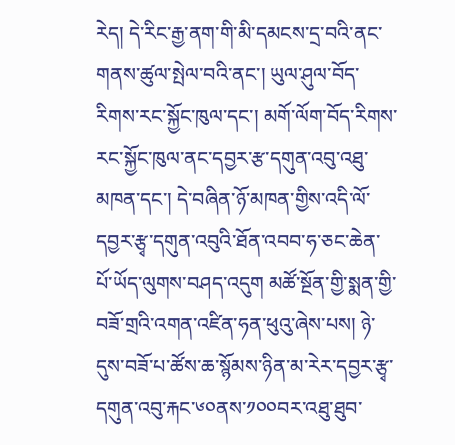རེད། དེ་རིང་རྒྱ་ནག་གི་མི་དམངས་དྲ་བའི་ནང་གནས་ཚུལ་སྤེལ་བའི་ནང་། ཡུལ་ཤུལ་བོད་རིགས་རང་སྐྱོང་ཁུལ་དང་། མགོ་ལོག་བོད་རིགས་རང་སྐྱོང་ཁུལ་ནང་དབྱར་རྩ་དགུན་འབུ་འཐུ་མཁན་དང་། དེ་བཞིན་ཉོ་མཁན་གྱིས་འདི་ལོ་དབྱར་རྩྭ་དགུན་འབུའི་ཐོན་འབབ་ཧ་ཅང་ཆེན་པོ་ཡོད་ལུགས་བཤད་འདུག མཚོ་སྔོན་གྱི་སྨན་གྱི་བཟོ་གྲའི་འགན་འཛིན་ཧན་ཕུའུ་ཞེས་པས། ཉེ་དུས་བཟོ་པ་ཚོས་ཆ་སྙོམས་ཉིན་མ་རེར་དབྱར་རྩྭ་དགུན་འབུ་རྐང་༦༠ནས་༡༠༠བར་འཐུ་ཐུབ་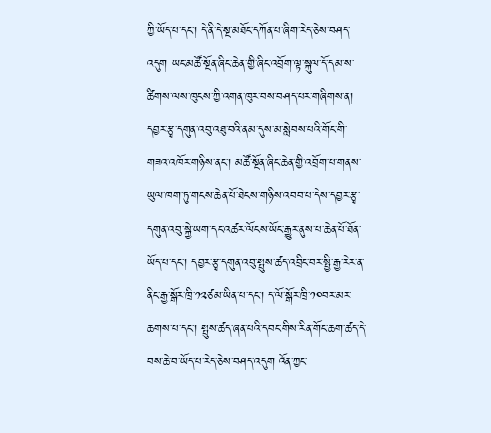ཀྱི་ཡོད་པ་དང་། དེ་ནི་དེ་སྔ་མཐོང་དཀོན་པ་ཞིག་རེད་ཅེས་བཤད་འདུག ཡང་མཚོ་སྔོན་ཞིང་ཆེན་གྱི་ཞིང་འབྲོག་ལྟ་སྐུལ་དོ་དམ་ས་ཚིགས་ལས་ཁུངས་ཀྱི་འགན་ཁུར་བས་བཤད་པར་གཞིགས་ན། དབྱར་རྩྭ་དགུན་འབུ་འཐུ་བའི་ནམ་དུས་མ་སླེབས་པའི་གོང་གི་གཟའ་འཁོར་གཉིས་ནང་། མཚོ་སྔོན་ཞིང་ཆེན་གྱི་འབྲོག་པ་གནས་ཡུལ་ཁག་ཏུ་གངས་ཆེན་པོ་ཐེངས་གཉིས་འབབ་པ་དེས་དབྱར་རྩྭ་དགུན་འབུ་སྐྱེ་ཡག་དང་འཚར་ལོངས་ཡོང་རྒྱུར་ནུས་པ་ཆེན་པོ་ཐོན་ཡོད་པ་དང་། དབྱར་རྩྭ་དགུན་འབུ་སྤུས་ཚད་འབྲིང་བར་སྤྱི་རྒྱ་རེར་ན་ནིང་རྒྱ་སྒོར་ཁྲི་༡༢ཙམ་ཡིན་པ་དང་། ད་ལོ་སྒོར་ཁྲི་༡༠བར་མར་ཆགས་པ་དང་། སྤུས་ཚད་ཞན་པའི་དབང་གིས་རིན་གོང་ཆག་ཚད་དེ་བས་ཆེ་བ་ཡོད་པ་རེད་ཅེས་བཤད་འདུག འོན་ཀྱང་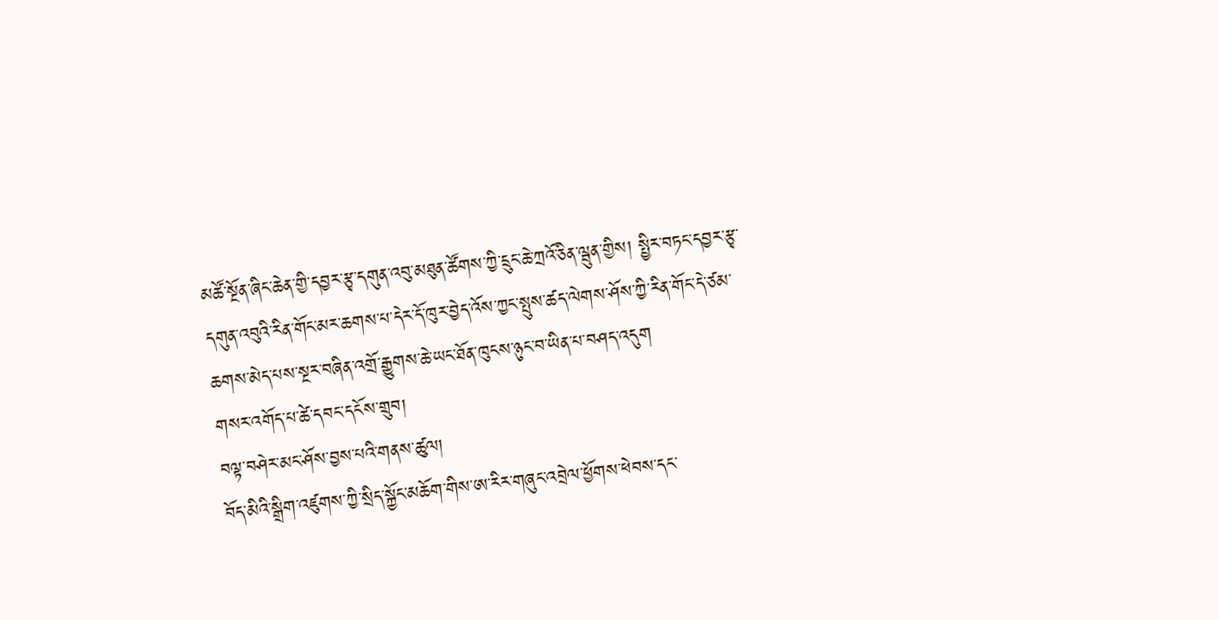མཚོ་སྔོན་ཞིང་ཆེན་གྱི་དབྱར་རྩྭ་དགུན་འབུ་མཐུན་ཚོགས་ཀྱི་དྲུང་ཆེ་ཀྲའོ་ཅིན་ལྦུན་གྱིས། སྤྱིར་བཏང་དབྱར་རྩྭ་དགུན་འབུའི་རིན་གོང་མར་ཆགས་པ་དེར་དོ་ཁུར་བྱེད་འོས་ཀྱང་སྤུས་ཚད་ལེགས་ཤོས་ཀྱི་རིན་གོང་དེ་ཙམ་ཆགས་མེད་པས་སྔར་བཞིན་འགྲོ་རྒྱུགས་ཆེ་ཡང་ཐོན་ཁུངས་ཉུང་བ་ཡིན་པ་བཤད་འདུག
གསར་འགོད་པ་ཚེ་དབང་དངོས་གྲུབ།
བལྟ་བཤེར་མང་ཤོས་བྱས་པའི་གནས་ཚུལ།
བོད་མིའི་སྒྲིག་འཛུགས་ཀྱི་སྲིད་སྐྱོང་མཆོག་གིས་ཨ་རིར་གཞུང་འབྲེལ་ཕྱོགས་ཕེབས་དང་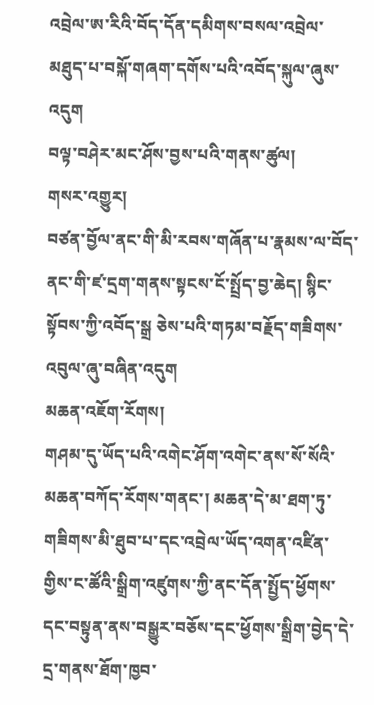འབྲེལ་ཨ་རིའི་བོད་དོན་དམིགས་བསལ་འབྲེལ་མཐུད་པ་བསྐོ་གཞག་དགོས་པའི་འབོད་སྐུལ་ཞུས་འདུག
བལྟ་བཤེར་མང་ཤོས་བྱས་པའི་གནས་ཚུལ།
གསར་འགྱུར།
བཙན་བྱོལ་ནང་གི་མི་རབས་གཞོན་པ་རྣམས་ལ་བོད་ནང་གི་ཛ་དྲག་གནས་སྟངས་ངོ་སྤྲོད་བྱ་ཆེད། སྙིང་སྟོབས་ཀྱི་འབོད་སྒྲ ཅེས་པའི་གཏམ་བརྗོད་གཟིགས་འབུལ་ཞུ་བཞིན་འདུག
མཆན་འཇོག་རོགས།
གཤམ་དུ་ཡོད་པའི་འགེང་ཤོག་འགེང་ནས་སོ་སོའི་མཆན་བཀོད་རོགས་གནང་། མཆན་དེ་མ་ཐག་ཏུ་གཟིགས་མི་ཐུབ་པ་དང་འབྲེལ་ཡོད་འགན་འཛིན་གྱིས་ང་ཚོའི་སྒྲིག་འཛུགས་ཀྱི་ནང་དོན་སྤྱོད་ཕྱོགས་དང་བསྟུན་ནས་བསྒྱུར་བཅོས་དང་ཕྱོགས་སྒྲིག་བྱེད་དེ་དྲ་གནས་ཐོག་ཁྱབ་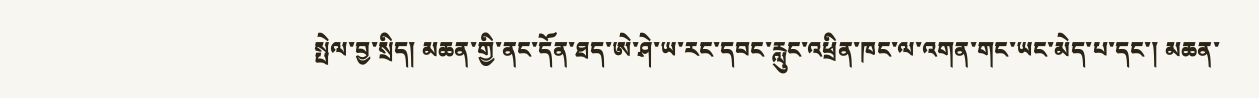སྤེལ་བྱ་སྲིད། མཆན་གྱི་ནང་དོན་ཐད་ཨེ་ཤེ་ཡ་རང་དབང་རླུང་འཕྲིན་ཁང་ལ་འགན་གང་ཡང་མེད་པ་དང་། མཆན་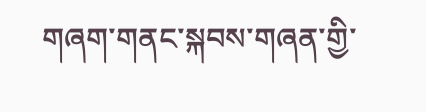གཞག་གནང་སྐབས་གཞན་གྱི་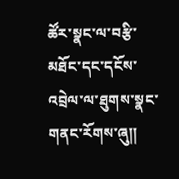ཚོར་སྣང་ལ་བརྩི་མཐོང་དང་དངོས་འབྲེལ་ལ་ཐུགས་སྣང་གནང་རོགས་ཞུ༎